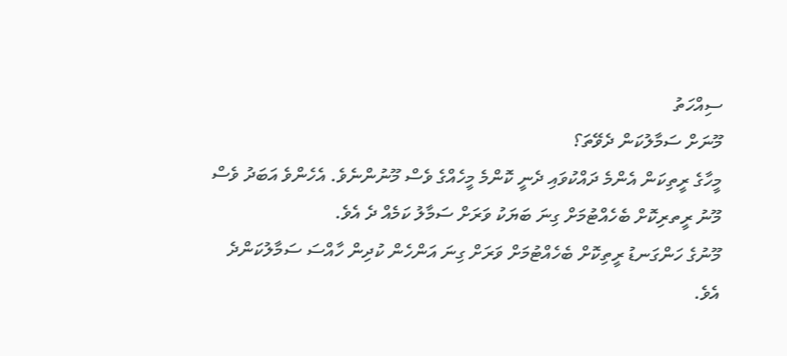ސިއްހަތު
މޫނަށް ސަމާލުކަން ދެވޭތަ؟
މީހާގެ ރީތިކަން އެންމެ ދައްކުވައި ދެނީ ކޮންމެ މީހެއްގެ ވެސް މޫނުންނެވެ. އެހެންވެ އަބަދު ވެސް މޫނު ރީތރިކޮށް ބެހެއްޓުމަށް ގިނަ ބަޔަކު ވަރަށް ސަމާލު ކަމެއް ދެ އެވެ.
މޫނުގެ ހަންގަނޑު ރީތިކޮށް ބެހެއްޓުމަށް ވަރަށް ގިނަ އަންހެން ކުދިން ހާއްސަ ސަމާލުކަންދެ އެވެ.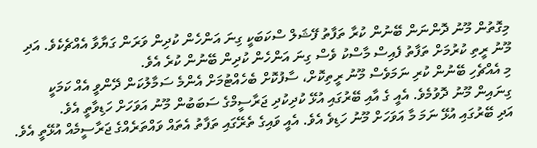މިގޮތުން މޫނު ދޮންނަން ބޭނުން ކުރާ ތަފާތު ފޭޝަލް ސްކަބަކީ ގިނަ އަންހެން ކުދިން ވަރަން ގަޔާވާ އެއްޗެކެވެ. އަދި މޫނު ރީތި ކުރުމަށް ތަފާތު ފެއިސް މާސްކު ވެސް ގިނަ އަންހެން ކުދިން ބޭނުން ކުރެ އެވެ.
މި އެއްޗެހި ބޭނުން ކުރި ނަމަވެސް މޫނު ރީތިކޮށް، ސާފުކޮށް ބެހެއްޓުމަށް އެންމެ ސަމާލުކަން ދޭންވީ އެއް ކަމަކީ ގިނައިން މޫނު ދޮވުމެވެ. އެއީ ގެ އާއި ބޭރުގައި އުޅޭ ކުދިކުދި ޖަރާސީމްގެ ސަބަބުން މޫނު އަވަހަށް ހަޑިވާތީ އެވެ.
އަދި ބޭރުގައި އުޅޭ ނަމަ މާ އަވަހަށް މޫނު ހަޑިވެ އެވެ. އެއީ ވައިގެ ތެރޭގައި ތަފާތު އެތައް ވައްތަރެއްގެ ޖަރާސީމެއް އުޅޭތީ އެވެ.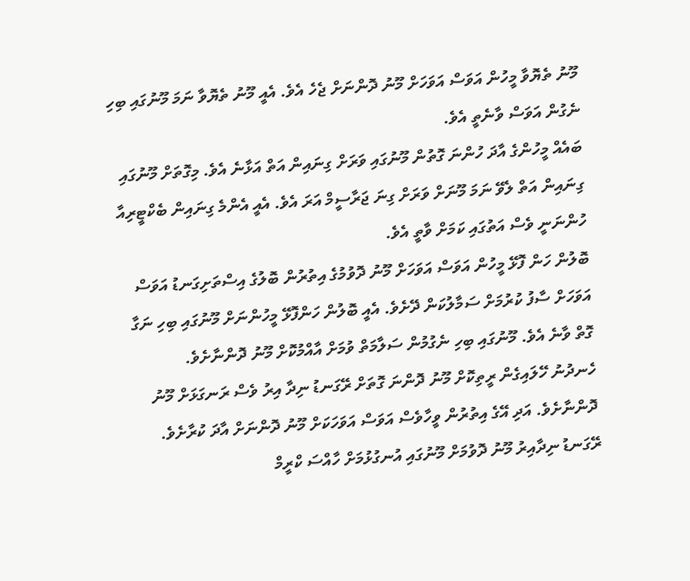މޫނު ތެޔޮވާ މީހުން އަވަސް އަވަހަށް މޫނު ދޮންނަށް ޖެހެ އެވެ. އެއީ މޫނު ތެޔޮވާ ނަމަ މޫނުގައި ބިހި ނެގުން އަވަސް ވާނެތީ އެވެ.
ބައެއް މީހުންގެ އާދަ ހުންނަ ގޮތުން މޫނުގައި ވަރަށް ގިނައިން އަތް އަޅާނެ އެވެ. މިގޮތަށް މޫނުގައި ގިނައިން އަތް ލެވޭ ނަމަ މޫނަށް ވަރަށް ގިނަ ޖަރާސީމް އަރަ އެވެ. އެއީ އެންމެ ގިނައިން ބެކްޓީރިއާ ހުންނަނީ ވެސް އަތުގައި ކަމަށް ވާތީ އެވެ.
ބޮލުން ހަން ފޮޅޭ މީހުން އަވަސް އަވަހަށް މޫނު ދޮވުމުގެ އިތުރުން ބޮލުގެ އިސްތަށިގަނޑު އަވަސް އަވަހަށް ސާފު ކުރުމަށް ސަމާލުކަން ދޭށެވެ. އެއީ ބޮލުން ހަންފޮޅޭ މީހުންނަށް މޫނުގައި ބިހި ނަގާ ގޮތް ވާނެ އެވެ. މޫނުގައި ބިހި ނެގުމުން ސަލާމަތް ވުމަށް އާއްމުކޮށް މޫނު ދޮންނާށެވެ.
ހެނދުނު ހޭލައިގެން ރީތިކޮށް މޫނު ދޮންނަ ގޮތަށް ރޭގަނޑު ނިދާ އިރު ވެސް ރަނގަޅަށް މޫނު ދޮންނާށެވެ. އަދި އޭގެ އިތުރުން ވީހާވެސް އަވަސް އަވަހަކަށް މޫނު ދޮންނަށް އާދަ ކުރާށެވެ.
ރޭގަނޑު ނިދާއިރު މޫނު ދޮވުމަށް މޫނުގައި އުނގުޅުމަށް ހާއްސަ ކްރީމް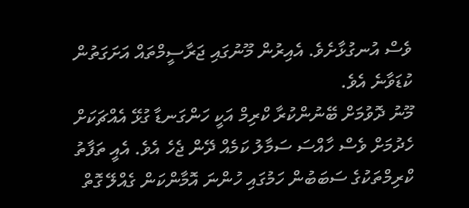ވެސް އުނގުޅާށެވެ. އެއިރުން މޫނުގައި ޖަރާސީމްތައް އަށަގަތުން ކުޑަވާނެ އެވެ.
މޫނު ދޮވުމަށް ބޭނުންކުރާ ކްރިމް އަކީ ހަންގަނޑާ ގުޅޭ އެއްޗަކަށް ހެދުމަށް ވެސް ހާއްސަ ސަމާލު ކަމެއް ދޭން ޖެހެ އެވެ. އެއީ ތަފާތު ކްރިމްތަކުގެ ސަބަބުން ހަމުގައި ހުންނަ އޮމާންކަން ގެއްލޭ ގޮތް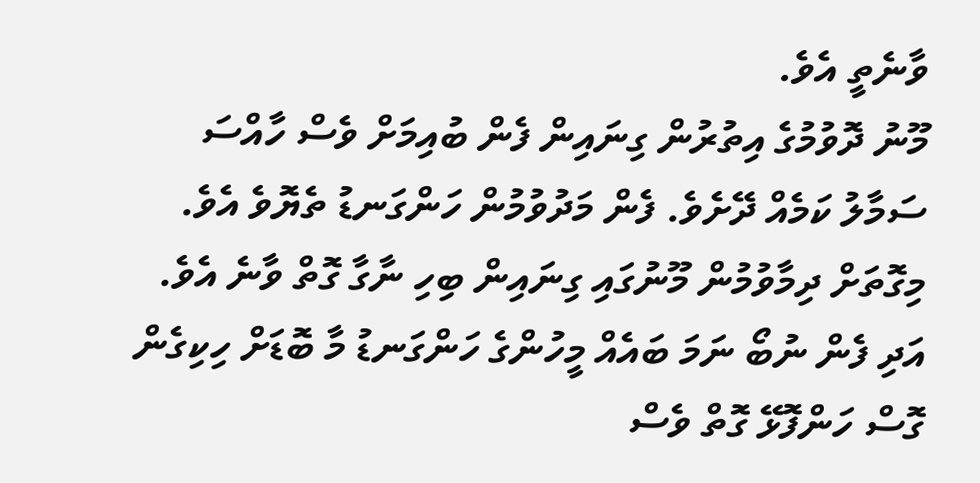ވާނެތީ އެވެ.
މޫނު ދޮވުމުގެ އިތުރުން ގިނައިން ފެން ބުއިމަށް ވެސް ހާއްސަ ސަމާލު ކަމެއް ދޭށެވެ. ފެން މަދުވުމުން ހަންގަނޑު ތެޔޮވެ އެވެ. މިގޮތަށް ދިމާވުމުން މޫނުގައި ގިނައިން ބިހި ނާގާ ގޮތް ވާނެ އެވެ. އަދި ފެން ނުބޯ ނަމަ ބައެއް މީހުންގެ ހަންގަނޑު މާ ބޮޑަށް ހިކިގެން ގޮސް ހަންފޮޅޭ ގޮތް ވެސް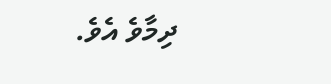ދިމާވެ އެވެ.